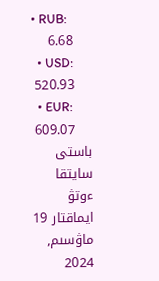• RUB:
    6.68
  • USD:
    520.93
  • EUR:
    609.07
باستى سايتقا ءوتۋ
ايماقتار 19 ماۋسىم, 2024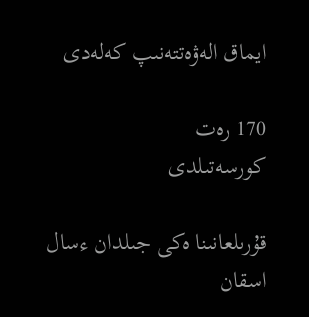ايماق الەۋەتتەنىپ كەلەدى

170 رەت
كورسەتىلدى

قۇرىلعانىنا ەكى جىلدان ءسال اسقان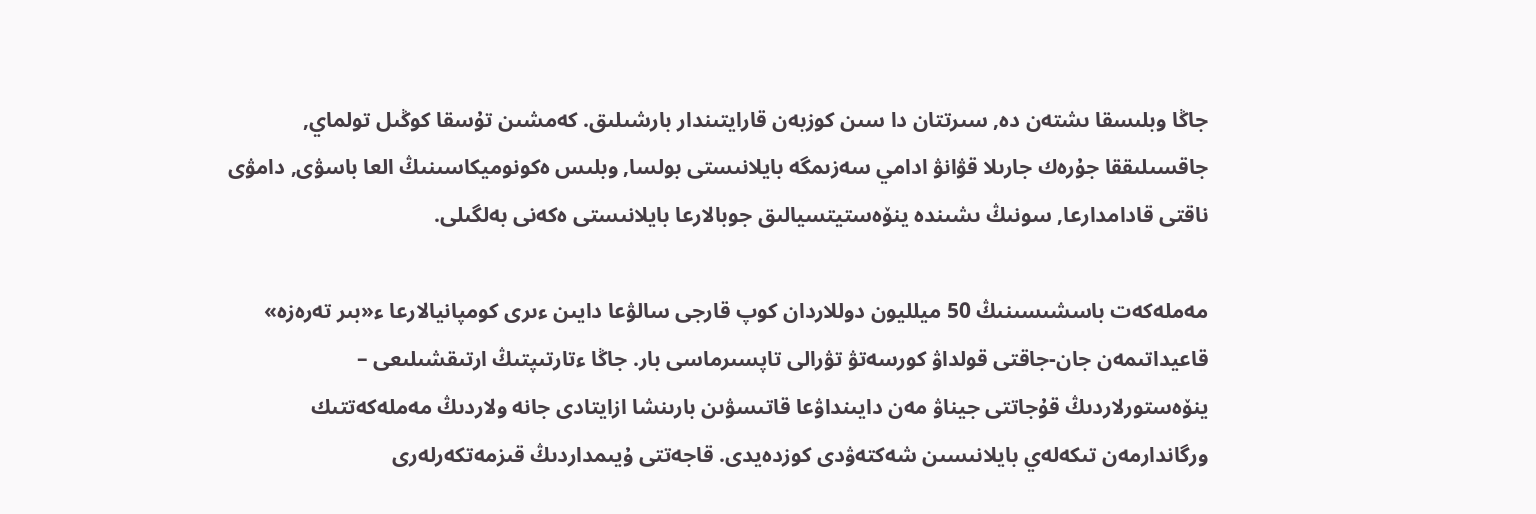جاڭا وبلىسقا ىشتەن دە, سىرتتان دا سىن كوزبەن قارايتىندار بارشىلىق. كەمشىن تۇسقا كوڭىل تولماي, جاقسىلىققا جۇرەك جارىلا قۋانۋ ادامي سەزىمگە بايلانىستى بولسا, وبلىس ەكونوميكاسىنىڭ العا باسۋى, دامۋى ناقتى قادامدارعا, سونىڭ ىشىندە ينۆەستيتسيالىق جوبالارعا بايلانىستى ەكەنى بەلگىلى.

مەملەكەت باسشىسىنىڭ 50 ميلليون دوللاردان كوپ قارجى سالۋعا دايىن ءىرى كومپانيالارعا ء«بىر تەرەزە» قاعيداتىمەن جان-جاقتى قولداۋ كورسەتۋ تۋرالى تاپسىرماسى بار. جاڭا ءتارتىپتىڭ ارتىقشىلىعى – ينۆەستورلاردىڭ قۇجاتتى جيناۋ مەن دايىنداۋعا قاتىسۋىن بارىنشا ازايتادى جانە ولاردىڭ مەملەكەتتىك ورگاندارمەن تىكەلەي بايلانىسىن شەكتەۋدى كوزدەيدى. قاجەتتى ۇيىمداردىڭ قىزمەتكەرلەرى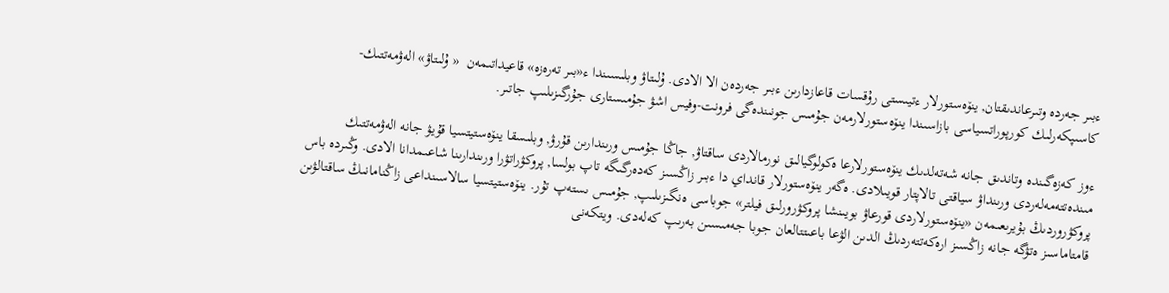ءبىر جەردە وتىرعاندىقتان, ينۆەستورلار ءتيىستى رۇقسات قاعازدارىن ءبىر جەردەن الا الادى. ۇلىتاۋ وبلىسىندا ء«بىر تەرەزە» قاعيداتىمەن  « ۇلىتاۋ» الەۋمەتتىك-كاسىپكەرلىك كورپوراتسياسى بازاسىندا ينۆەستورلارمەن جۇمىس جونىندەگى فرونت-وفيس اشۋ جۇمىستارى جۇرگىزىلىپ جاتىر.

ءوز كەزەگىندە وتاندىق جانە شەتەلدىك ينۆەستورلارعا ەكولوگيالىق نورمالاردى ساقتاۋ, جاڭا جۇمىس ورىندارىن قۇرۋ, وبلىسقا ينۆەستيتسيا قۇيۋ جانە الەۋمەتتىك مىندەتتەمەلەردى ورىنداۋ سياقتى تالاپتار قويىلادى. ەگەر ينۆەستورلار قانداي دا ءبىر زاڭسىز كەدەرگىگە تاپ بولسا, پروكۋراتۋرا ورىندارىنا شاعىمدانا الادى. وڭىردە باس پروكۋروردىڭ بۇيرىعىمەن «ينۆەستورلاردى قورعاۋ بويىنشا پروكۋرورلىق فيلتر» جوباسى ەنگىزىلىپ, جۇمىس ىستەپ تۇر. ينۆەستيتسيا سالاسىنداعى زاڭنامانىڭ ساقتالۋىن قامتاماسىز ەتۋگە جانە زاڭسىز ارەكەتتەردىڭ الدىن الۋعا باعىتتالعان جوبا جەمىسىن بەرىپ كەلەدى. ويتكەنى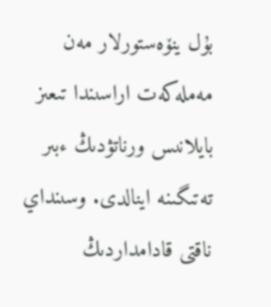بۇل ينۆەستورلار مەن مەملەكەت اراسىندا تىعىز بايلانىس ورناتۋدىڭ ءبىر تەتىگىنە اينالدى. وسىنداي ناقتى قادامداردىڭ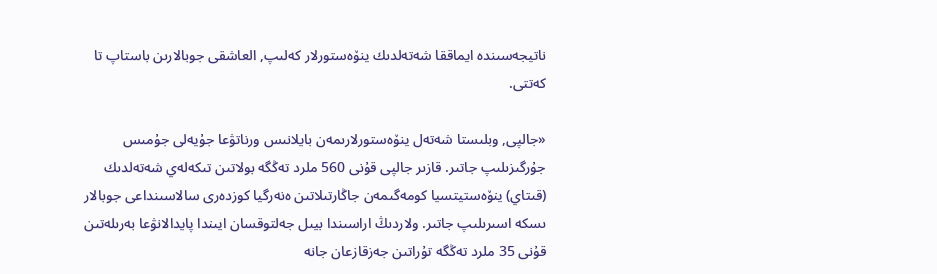ناتيجەسىندە ايماققا شەتەلدىك ينۆەستورلار كەلىپ, العاشقى جوبالارىن باستاپ تا كەتتى.

«جالپى, وبلىستا شەتەل ينۆەستورلارىمەن بايلانىس ورناتۋعا جۇيەلى جۇمىس جۇرگىزىلىپ جاتىر. قازىر جالپى قۇنى 560 ملرد تەڭگە بولاتىن تىكەلەي شەتەلدىك (قىتاي) ينۆەستيتسيا كومەگىمەن جاڭارتىلاتىن ەنەرگيا كوزدەرى سالاسىنداعى جوبالار ىسكە اسىرىلىپ جاتىر. ولاردىڭ اراسىندا بيىل جەلتوقسان ايىندا پايدالانۋعا بەرىلەتىن قۇنى 35 ملرد تەڭگە تۇراتىن جەزقازعان جانە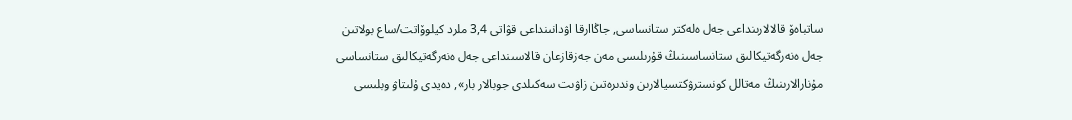ساتباەۆ قالالارىنداعى جەل ەلەكتر ستانساسى, جاڭاارقا اۋدانىنداعى قۋاتى 3,4 ملرد كيلوۆاتت/ساع بولاتىن جەل ەنەرگەتيكالىق ستانساسىنىڭ قۇرىلىسى مەن جەزقازعان قالاسىنداعى جەل ەنەرگەتيكالىق ستانساسى مۇنارالارىنىڭ مەتالل كونسترۋكتسيالارىن وندىرەتىن زاۋىت سەكىلدى جوبالار بار», دەيدى ۇلىتاۋ وبلىسى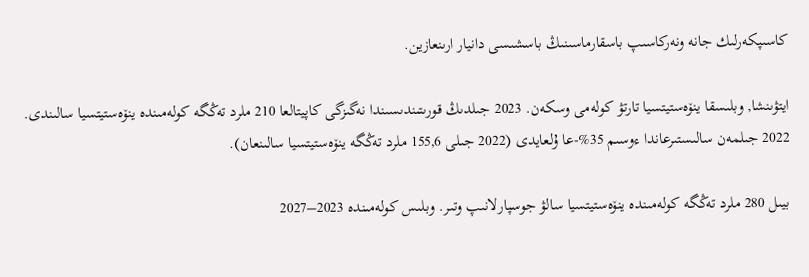كاسىپكەرلىك جانە ونەركاسىپ باسقارماسىنىڭ باسشىسى دانيار ارىنعازين.

ايتۋىنشا, وبلىسقا ينۆەستيتسيا تارتۋ كولەمى وسكەن. 2023 جىلدىڭ قورىتىندىسىندا نەگىزگى كاپيتالعا 210 ملرد تەڭگە كولەمىندە ينۆەستيتسيا سالىندى. 2022 جىلمەن سالىستىرعاندا ءوسىم 35%-عا ۇلعايدى (2022 جىلى 155,6 ملرد تەڭگە ينۆەستيتسيا سالىنعان).

بيىل 280 ملرد تەڭگە كولەمىندە ينۆەستيتسيا سالۋ جوسپارلانىپ وتىر. وبلىس كولەمىندە 2023–2027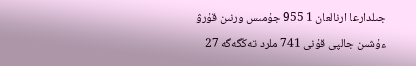جىلدارعا ارنالعان 1 955 جۇمىس ورنىن قۇرۋ ءۇشىن جالپى قۇنى 741 ملرد تەڭگەگە 27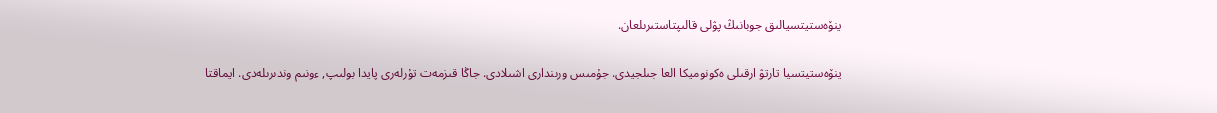ينۆەستيتسيالىق جوبانىڭ پۋلى قالىپتاستىرىلعان.

ينۆەستيتسيا تارتۋ ارقىلى ەكونوميكا العا جىلجيدى. جۇمىس ورىندارى اشىلادى. جاڭا قىزمەت تۇرلەرى پايدا بولىپ, ءونىم وندىرىلەدى. ايماقتا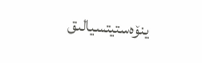ينۆەستيتسيالىق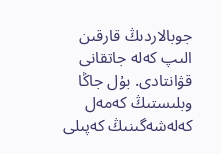جوبالاردىڭ قارقىن الىپ كەلە جاتقانى قۋانتادى. بۇل جاڭا وبلىستىڭ كەمەل كەلەشەگىنىڭ كەپىلى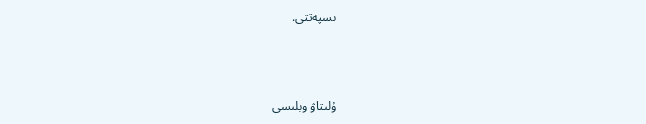ىسپەتتى.



ۇلىتاۋ وبلىسى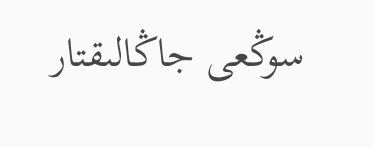سوڭعى جاڭالىقتار